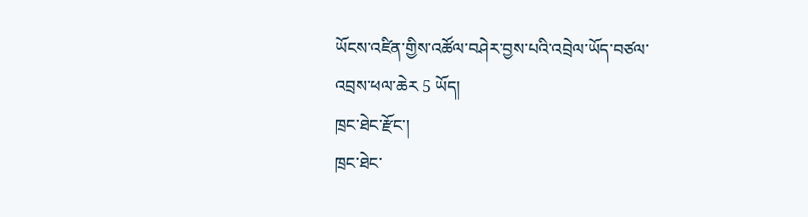ཡོངས་འཛིན་གྱིས་འཚོལ་བཤེར་བྱས་པའི་འབྲེལ་ཡོད་བཙལ་འབྲས་ཕལ་ཆེར 5 ཡོད།
ཁྲང་ཐེང་རྫོང་།
ཁྲང་ཐེང་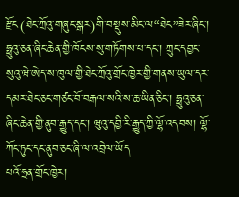རྫོང(ཐེང་ཀྲོའུ་གཞུང་སྒར)གི་བསྡུས་མིང་ལ“ཐེང”ཟེར་ཞིང་། ཧྥུའུ་ཅན་ཞིང་ཆེན་གྱི་ཁོངས་སུ་གཏོགས་པ་དང་། ཀྲུང་དབྱང་སུའུ་ཝེ་ཨེད་ས་ཁུལ་གྱི་ཐེང་ཀྲོའུ་གྲོང་ཁྱེར་གྱི་གནས་ཡུལ་དར་དམར་ཐེང་ཅང་གཙང་བོ་བརྒལ་སའི་ས་ཆ་ཡིན་ཅིང་། ཧྥུའུ་ཅན་ཞིང་ཆེན་གྱི་ནུབ་རྒྱུད་དང་། ཝུའུ་དབྱི་རི་རྒྱུད་ཀྱི་ལྷོ་འདབས། ལྷོ་ཀོང་ཏུང་དང་ནུབ་ཅང་ཞི་ལ་འབྲེལ་ཡོད
པའོ་ཧྲན་གྲོང་ཁྱེར།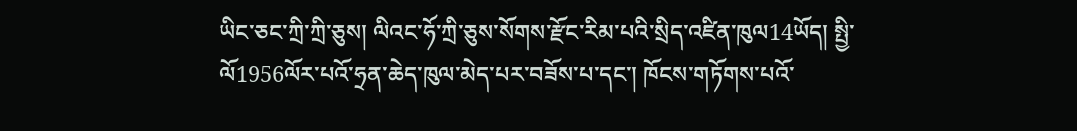ཡིང་ཅང་ཀྲི་ཀྲི་ཅུས། ལིའང་ཧོ་ཀྲི་ཅུས་སོགས་རྫོང་རིམ་པའི་སྲིད་འཛིན་ཁུལ14ཡོད། སྤྱི་ལོ1956ལོར་པའོ་ཧྲན་ཆེད་ཁུལ་མེད་པར་བཟོས་པ་དང་། ཁོངས་གཏོགས་པའོ་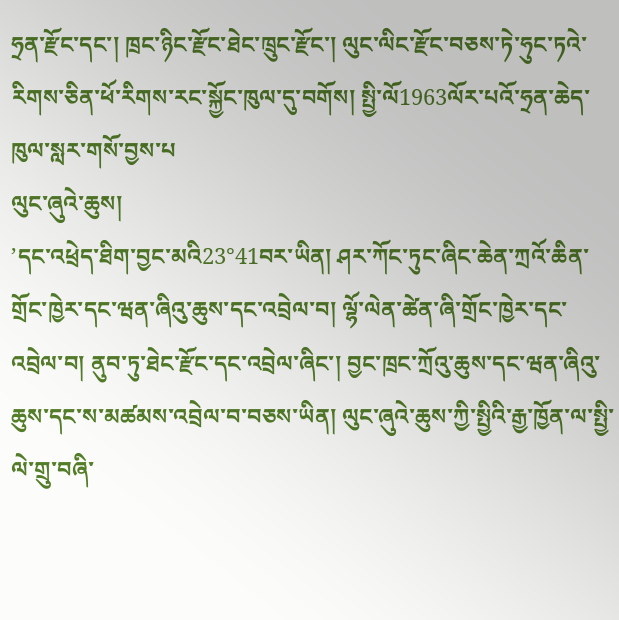ཧྲན་རྫོང་དང་། ཁྲང་ཉིང་རྫོང་ཐེང་ཁྲུང་རྫོང་། ལུང་ལིང་རྫོང་བཅས་ཏེ་ཧུང་ཏའེ་རིགས་ཅིན་ཕོ་རིགས་རང་སྐྱོང་ཁུལ་དུ་བགོས། སྤྱི་ལོ1963ལོར་པའོ་ཧྲན་ཆེད་ཁུལ་སླར་གསོ་བྱས་པ
ལུང་ཞུའེ་ཆུས།
’དང་འཕྲེད་ཐིག་བྱང་མའི23°41བར་ཡིན། ཤར་ཀོང་ཏུང་ཞིང་ཆེན་ཀྲའོ་ཆིན་གྲོང་ཁྱེར་དང་ཝན་ཞིའུ་ཆུས་དང་འབྲེལ་བ། ལྷོ་ལེན་ཚེན་ཞི་གྲོང་ཁྱེར་དང་འབྲེལ་བ། ནུབ་ཏུ་ཐེང་རྫོང་དང་འབྲེལ་ཞིང་། བྱང་ཁྲང་ཀྲོའུ་ཆུས་དང་ཝན་ཞིའུ་ཆུས་དང་ས་མཚམས་འབྲེལ་བ་བཅས་ཡིན། ལུང་ཞུའེ་ཆུས་ཀྱི་སྤྱིའི་རྒྱ་ཁྱོན་ལ་སྤྱི་ལེ་གྲུ་བཞི་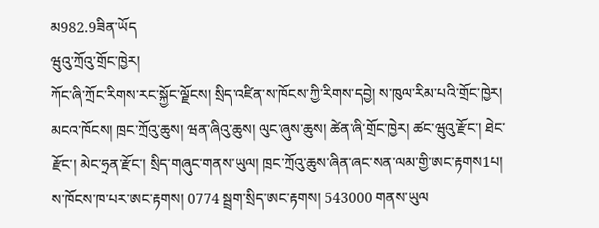མ982.9ཟིན་ཡོད
ཝུའུ་ཀྲོའུ་གྲོང་ཁྱེར།
ཀོང་ཞི་ཀྲོང་རིགས་རང་སྐྱོང་ལྗོངས། སྲིད་འཛིན་ས་ཁོངས་ཀྱི་རིགས་དབྱེ། ས་ཁུལ་རིམ་པའི་གྲོང་ཁྱེར། མངའ་ཁོངས། ཁྲང་ཀྲོའུ་ཆུས། ཝན་ཞིའུ་ཆུས། ལུང་ཞུས་ཆུས། ཚེན་ཞི་གྲོང་ཁྱེར། ཚང་ཝུའུ་རྫོང་། ཐེང་རྫོང་། མེང་ཧྲན་རྫོང་། སྲིད་གཞུང་གནས་ཡུལ། ཁྲང་ཀྲོའུ་ཆུས་ཞིན་ཞང་སན་ལམ་གྱི་ཨང་རྟགས1པ། ས་ཁོངས་ཁ་པར་ཨང་རྟགས། 0774 སྦྲག་སྲིད་ཨང་རྟགས། 543000 གནས་ཡུལ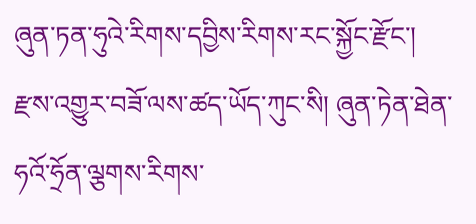ཞུན་ཏན་ཧུའེ་རིགས་དབྱིས་རིགས་རང་སྐྱོང་རྫོང་།
རྫས་འགྱུར་བཟོ་ལས་ཚད་ཡོད་ཀུང་སི། ཞུན་ཏེན་ཐེན་ཧའོ་ཧྲོན་ལྕགས་རིགས་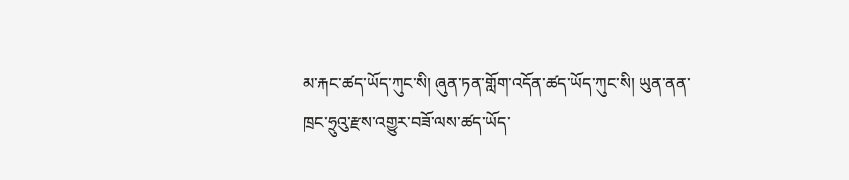མ་རྐང་ཚད་ཡོད་ཀུང་སི། ཞུན་ཏན་གློག་འདོན་ཚད་ཡོད་ཀུང་སི། ཡུན་ནན་ཁྲང་ཧྲུའུ་རྫས་འགྱུར་བཟོ་ལས་ཚད་ཡོད་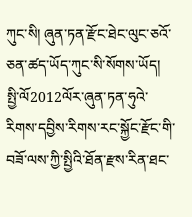ཀུང་སི། ཞུན་ཏན་རྫོང་ཐེང་ལུང་ཅའོ་ཅན་ཚད་ཡོད་ཀུང་སི་སོགས་ཡོད། སྤྱི་ལོ2012ལོར་ཞུན་ཏན་ཧུའེ་རིགས་དབྱིས་རིགས་རང་སྐྱོང་རྫོང་གི་བཟོ་ལས་ཀྱི་སྤྱིའི་ཐོན་རྫས་རིན་ཐང་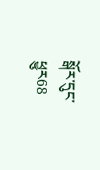སྒོར་དུང་ཕྱུར68